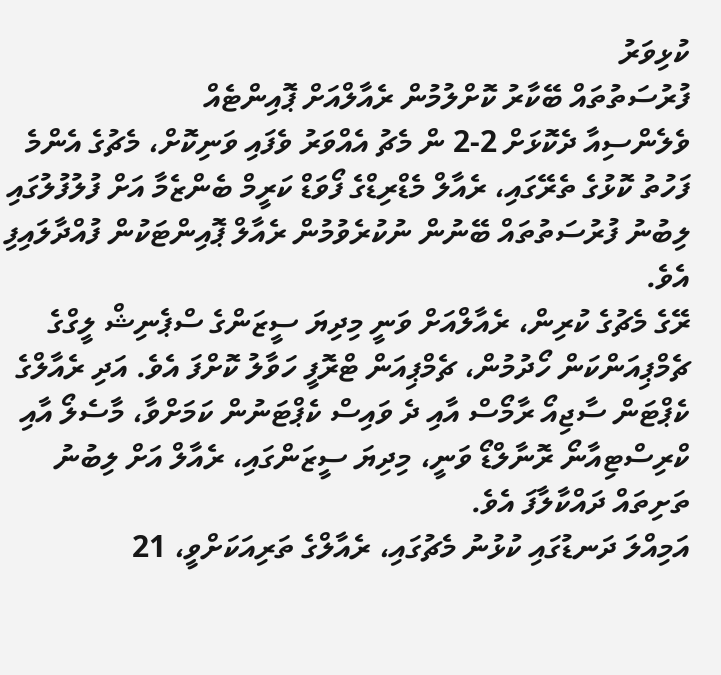ކުޅިވަރު
ފުރުސަތުތައް ބޭކާރު ކޮށްލުމުން ރެއާލްއަށް ޕޮއިންޓެއް
ވެލެންސިއާ ދެކޮޅަށް 2-2 ން މެޗު އެއްވަރު ވެފައި ވަނިކޮށް، މެޗުގެ އެންމެ ފަހުތު ކޮޅުގެ ތެރޭގައި، ރެއާލް މެޑްރިޑްގެ ފޯވަޑް ކަރީމް ބެންޒެމާ އަށް ފުލުފުލުގައި ލިބުނު ފުރުސަތުތައް ބޭނުން ނުކުރެވުމުން ރެއާލް ޕޮއިންޓަކުން ފުއްދާލައިފި އެވެ.
ރޭގެ މެޗުގެ ކުރިން، ރެއާލްއަށް ވަނީ މިދިޔަ ސީޒަންގެ ސްޕެނިޝް ލީގްގެ ޗެމްޕިއަންކަން ހޯދުމުން، ޗެމްޕިއަން ޓްރޮފީ ހަވާލު ކޮށްފަ އެވެ. އަދި ރެއާލްގެ ކެޕްޓަން ސާޖިއޯ ރާމޯސް އާއި ދެ ވައިސް ކެޕްޓަނުން ކަމަށްވާ، މާސެލޯ އާއި ކްރިސްޓިއާނޯ ރޮނާލްޑޯ ވަނީ، މިދިޔަ ސީޒަންގައި، ރެއާލް އަށް ލިބުނު ތަށިތައް ދައްކާލާފަ އެވެ.
އަމިއްލަ ދަނޑުގައި ކުޅުނު މެޗުގައި، ރެއާލްގެ ތަރިއަކަށްވީ، 21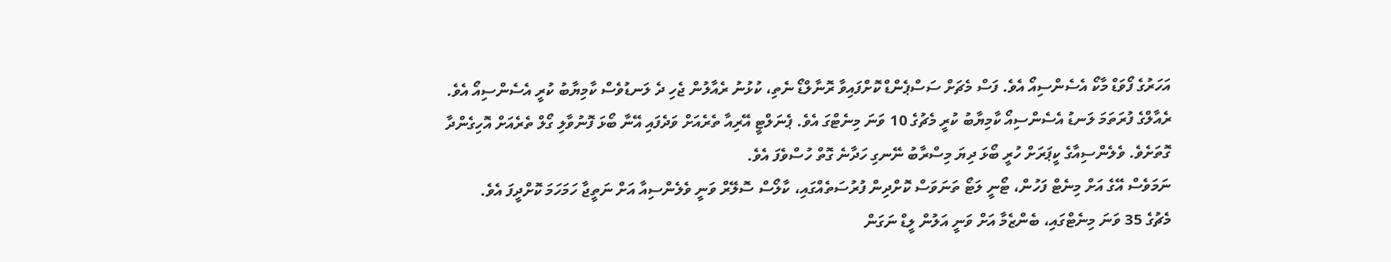އަހަރުގެ ފޯވަޑް މާކޯ އެސެންސިއޯ އެވެ. ފަސް މެޗަށް ސަސްޕެންޑް ކޮށްފައިވާ ރޮނާލްޑޯ ނެތި، ކުޅުނު ރެއާލުން ޖެހި ދެ ލަނޑުވެސް ކާމިޔާބު ކުރީ އެސެންސިއޯ އެވެ.
ރެއާލްގެ ފުރަތަމަ ލަނޑު އެސެންސިއޯ ކާމިޔާބު ކުރީ މެޗުގެ 10 ވަނަ މިނެޓްގަ އެވެ. ޕެނަލްޓީ އޭރިއާ ތެރެއަށް ވަދެފައި އޭނާ ބޯޅަ ފޮނުވާލި ގޯލް ތެރެއަށް އޮހިގެންދާ ގޮތަށެވެ. ވެލެންސިއާގެ ކީޕަރަށް ހުރީ ބޯޅަ ދިޔަ މިސްރާބު ނޭނގި ހަދާނެ ގޮތް ހުސްވެފަ އެވެ.
ނަމަވެސް އޭގެ އަށް މިނެޓް ފަހުން، ޓޯނީ ލަޓޯ ތަނަވަސް ކޮށްދިން ފުރުސަތެއްގައި، ކާލޯސް ސޮލޭރް ވަނީ ވެލެންސިއާ އަށް ނަތީޖާ ހަމަހަމަ ކޮށްދީފަ އެވެ.
މެޗުގެ 35 ވަނަ މިނެޓްގައި، ބެންޒެމާ އަށް ވަނީ އަލުން ލީޑް ނަގަން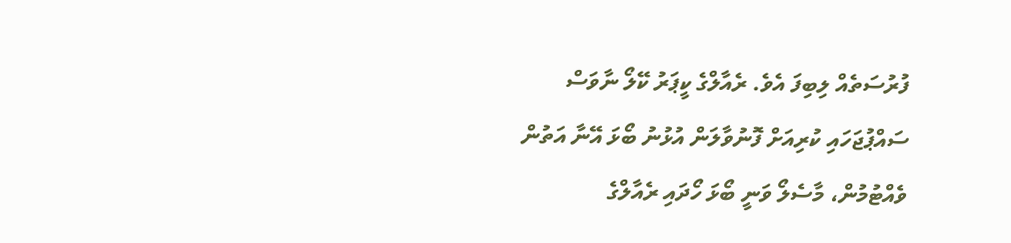ފުރުސަތެއް ލިބިފަ އެވެ. ރެއާލްގެ ކީޕަރު ކޭލޯ ނާވަސް ސައްޕުޖަހައި ކުރިއަށް ފޮނުވާލަން އުޅުނު ބޯޅަ އޭނާ އަތުން ވެއްޓުމުން، މާސެލޯ ވަނީ ބޯޅަ ހޯދައި ރެއާލްގެ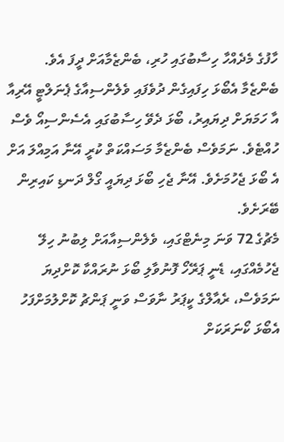ހާފުގެ މެދެއްހާ ހިސާބުގައި ހުރި، ބެންޒެމާއަށް ދީފަ އެވެ. ބެންޒެމާ އެބޯޅަ ހިފައިގެން ދުވެފައި ވެލެންސިއާގެ ޕެނަލްޓީ އޭރިއާ އާ ހަމަޔަށް ދިޔައިރު، ބޯޅަ ދެވޭ ހިސާބުގައި އެސެންސިއޯ ވެސް ހުއްޓެވެ. ނަމަވެސް ބެންޒެމާ މަސައްކަތް ކުރީ އޭނާ އަމިއްލަ އަށް އެ ބޯޅަ ޖެހުމަށެވެ. އޭނާ ޖެހި ބޯޅަ ދިޔައީ ގޯލް ދަނޑި ކައިރިން ބޭރަށެވެ.
މެޗުގެ 72 ވަނަ މިނެޓްގައި، ވެލެންސިއާއަށް ލިބުނު ހިލޭ ޖެހުމެއްގައި، ޑެނީ ޕަރޭހޯ ފޮނުވާލި ބޯޅަ ނުރައްކާ ކޮށްދިޔަ ނަމަވެސް، ރެއާލްގެ ކީޕަރު ނާވަސް ވަނީ ޕަންޗު ކޮށްލުމަށްފަހު އެބޯޅަ ކޯނަރަކަށް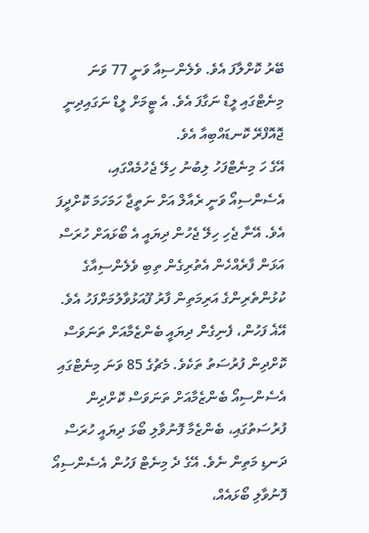ބޭރު ކޮށްލާފަ އެވެ. ވެލެންސިއާ ވަނީ 77 ވަނަ މިނެޓްގައި ލީޑް ނަގާފަ އެވެ. އެ ޓީމަށް ލީޑް ނަގައިދިނީ ޖޮއޮފްރޭ ކޮނޑައްބިއާ އެވެ.
އޭގެ ހަ މިނެޓްފަހު ލިބުނު ހިލޭ ޖެހުމެއްގައި، އެސެންސިއޯ ވަނީ ރެއާލް އަށް ނަތީޖާ ހަމަހަމަ ކޮށްދީފަ އެވެ. އޭނާ ޖެހި ހިލޭ ޖެހުން ދިޔައީ އެ ބޯޅައަށް ހުރަސް އަޅަން ފާރެއްހެން އެތުރިގެން ތިބި ވެލެންސިއާގެ ކުޅުންތެރިންގެ އަރިމަތިން ފާރު ފޫއަޅުވާލުމަށްފަހު އެވެ.
އޭޣެ ފަހުން، ފެނިގެން ދިޔައީ ބެންޒެމާއަށް ތަނަވަސް ކޮށްދިން ފުރުސަތު ތަކެވެ. މެޗުގެ 85 ވަނަ މިނެޓްގައި އެސެންސިއޯ ބެންޒެމާއަށް ތަނަވަސް ކޮށްދިން ފުރުސަތުގައި، ބެންޒެމާ ފޮނުވާލި ބޯޅަ ދިޔައީ ހުރަސް ދަނޑި މަތިން ނެވެ. އޭގެ ދެ މިނެޓް ފަހުން އެސެންސިއޯ ފޮނުވާލި ބޯޅައެއް،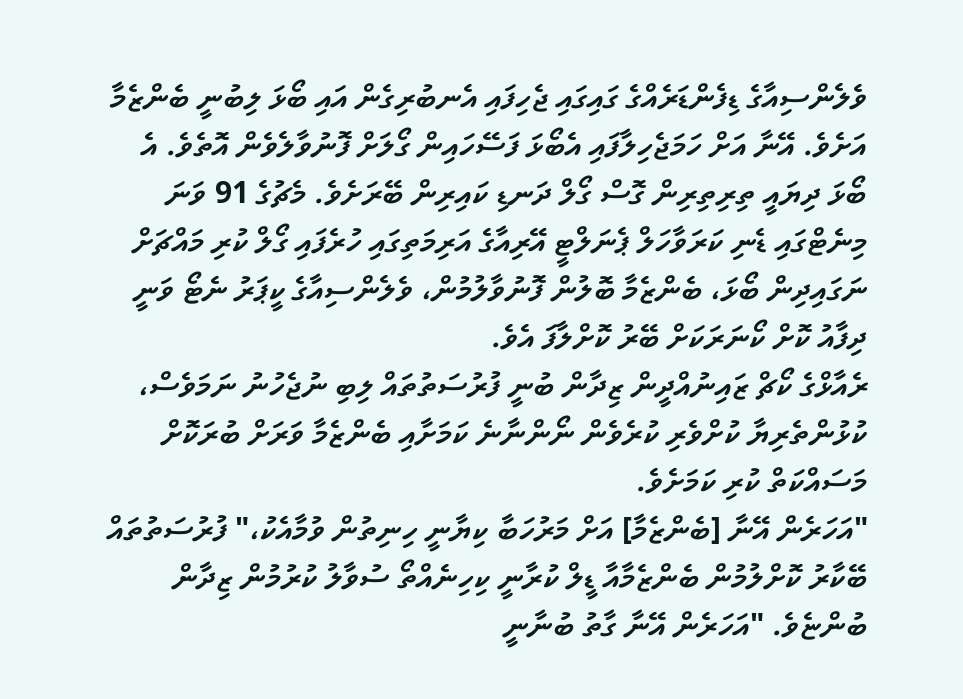ވެލެންސިއާގެ ޑިފެންޑަރެއްގެ ގައިގައި ޖެހިފައި އެނބުރިގެން އައި ބޯޅަ ލިބުނީ ބެންޒެމާ އަށެވެ. އޭނާ އަށް ހަމަޖެހިލާފައި އެބޯޅަ ފަސޭހައިން ގޯލަށް ފޮނުވާލެވެން އޮތެވެ. އެ ބޯޅަ ދިޔައީ ތިރިތިރިން ގޮސް ގޯލް ދަނޑި ކައިރިން ބޭރަށެވެ. މެޗުގެ 91 ވަނަ މިނެޓްގައި ޑެނި ކަރަވާހަލް ޕެނަލްޓީ އޭރިއާގެ އަރިމަތިގައި ހުރެފައި ގޯލް ކުރި މައްޗަށް ނަގައިދިން ބޯޅަ، ބެންޒެމާ ބޮލުން ފޮނުވާލުމުން، ވެލެންސިއާގެ ކީޕަރު ނެޓޯ ވަނީ ދިފާއު ކޮށް ކޯނަރަކަށް ބޭރު ކޮށްލާފަ އެވެ.
ރެއާޅްގެ ކޯޗް ޒައިނުއްދީން ޒިދާން ބުނީ ފުރުސަތުތައް ލިބި ނުޖެހުނު ނަމަވެސް، ކުޅުންތެރިޔާ ކުށްވެރި ކުރެވެން ނޯންނާނެ ކަމަށާއި ބެންޒެމާ ވަރަށް ބުރަކޮށް މަސައްކަތް ކުރި ކަމަށެވެ.
"އަހަރެން އޭނާ [ބެންޒެމާ] އަށް މަރުހަބާ ކިޔާނީ ހިނިތުން ވުމާއެކު،" ފުރުސަތުތައް ބޭކާރު ކޮށްލުމުން ބެންޒެމާއާ ޑީލް ކުރާނީ ކިހިނެއްތޯ ސުވާލު ކުރުމުން ޒިދާން ބުންޏެވެ. "އަހަރެން އޭނާ ގާތު ބުނާނީ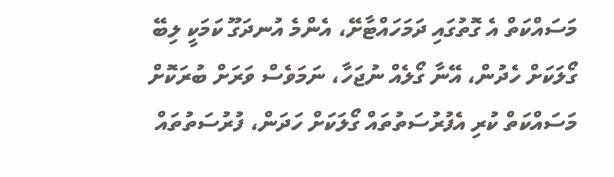މަސައްކަތް އެ ގޮތުގައި ދަމަހައްޓާށޭ، އެންމެ އުނދަގޫ ކަމަކީ ލިބޭ ގޯލަކަށް ހެދުން، އޭނާ ގޯލެއް ނުޖަހާ، ނަމަވެސް ވަރަށް ބުރަކޮށް މަސައްކަތް ކުރި އެފުރުސަތުތައް ގޯލަކަށް ހަދަން، ފުރުސަތުތައް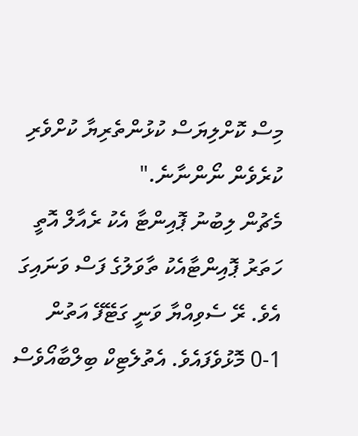މިސް ކޮށްލިޔަސް ކުޅުންތެރިޔާ ކުށްވެރި ކުރެވެން ނޯންނާނެ."
މެޗުން ލިބުނު ޕޮއިންޓާ އެކު ރެއާލް އޮތީ ހަތަރު ޕޮއިންޓާއެކު ތާވަލުގެ ފަސް ވަނައިގަ އެވެ. ރޭ ސެވިއްޔާ ވަނީ ގަޓޭފޭ އަތުން 1-0 މޮޅުވެފައެވެ. އެތުލެޓިކް ބިލްބާއޯވެސް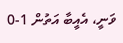ވަނީ، އެއީބާ އަތުން 1-0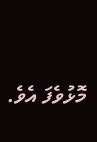މޮޅުވެފަ އެވެ.